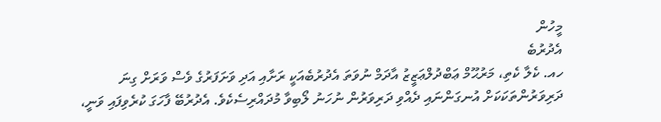މީހުން
އެދުރުބެ
ހއ. ކެލާ ކެތި، މަރުޙޫމް ޢަބްދުލްޢަޒީޒު އާދަމް ނުވަތަ އެދުރުބެއަކީ ރަށާއި އަދި ވަށަފަރުގެ ވެސް ވަރަށް ގިނަ ދަރިވަރުންތަކަކަށް އުނގަންނައި ދެއްވި ދަރިވަރުން ނުހަނު ލޯބިވާ މުދައްރިސެކެވެ. އެދުރުބޭ ފާހަގަ ކުރެވިފައި ވަނީ،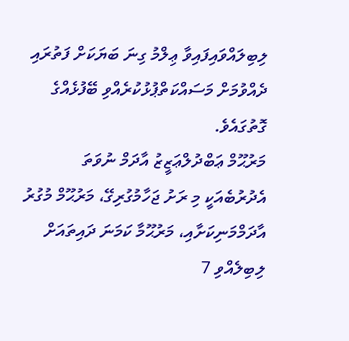ލިބިލައްވައިފައިވާ ޢިލްމު ގިނަ ބަޔަކަށް ފަތުރައި ދެއްވުމަށް މަސައްކަތްޕުޅުކުރެއްވި ބޭފުޅެއްގެ ގޮތުގައެވެ.
މަރުޙޫމް ޢަބްދުލްޢަޒީޒު އާދަމް ނުވަތަ  އެދުރުބެއަކީ މި ރަށު ޖަހާމުގުރިގޭ، މަރުޙޫމް މުގުރު އާދަމްމަނިކަށާއި، މަރުޙޫމާ ކަމަނަ ދައިތައަށް ލިބިލެއްވި 7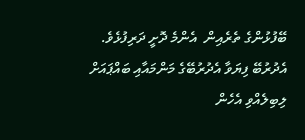ބޭފުޅުންގެ ތެރެއިން  އެންމެ ދޮށީ ދަރިފުޅެވެ. އެދުރުބޭ ފިޔަވާ އެދުރުބޭގެ މަންމައާއި ބައްޕައަށް ލިބިލެއްވި އެހެން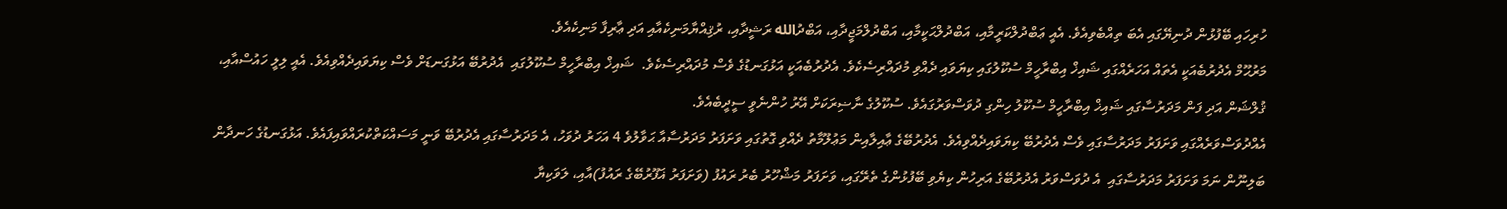ހުރިހައި ބޭފުޅުން ދުނިޔޭގައި އެބަ ތިއްބެވިއެވެ. އެއީ ޢަބްދުލްކަރީމާއި، އަބްދުލްޙަކީމާއި، އަބްދުލްމަޖީދާއި، އަބްދުالله ރަޝީދާއި، ރުޤިއްޔާމަނިކެއާއި އަދި ޢާރިފާ މަނިކެއެވެ.
މަރުޙޫމް އެދުރުބެއަކީ އެތައް އަހަރެއްގައި ޝައިޚް އިބްރާހީމް ސުކޫލުގައި ކިޔަވައި ދެއްވި މުދައްރިސެކެވެ. އެދުރުބެއަކީ އަޅުގަނޑުގެ ވެސް މުދައްރިސެކެވެ.  ޝައިޚް އިބްރާހީމް ސުކޫލުގައި  އެދުރުބޭ އަޅުގަނޑަށް ވެސް ކިޔަވައިދެއްވިއެވެ. އެއީ ލިލީ ހައުސްއާއި، ޤުލްޝަން އަދި ފަން މަދަރުސާގައި ޝައިޚް އިބްރާހީމް ސުކޫލު ހިންގި ދުވަސްވަރުގައެވެ. ސުކޫލުގެ ނާޟިރަކަށް އޭރު ހުންނެވީ ސީދީބެއެވެ.
އެއްދުވަސްވަރެއްގައި ވަށަފަރު މަދަރުސާގައި ވެސް އެދުރުބޭ ކިޔަވައިދެއްވިއެވެ. އެދުރުބޭގެ ޢާއިލާއިން މަޢުލޫމާތު ދެއްވި ގޮތުގައި ވަށަފަރު މަދަރުސާއާ ޙަވާލުވެ 4 އަހަރު ދުވަހު، އެ މަދަރުސާގައި އެދުރުބޭ ވަނީ މަސައްކަތްކުރައްވައިފައެވެ. އަޅުގަނޑުގެ ހަނދާން ބަލިނޫން ނަމަ ވަށަފަރު މަދަރުސާގައި  އެ ދުވަސްވަރު އެދުރުބޭގެ އަރިހުން ކިޔެވި ބޭފުޅުންގެ ތެރޭގައި، ވަށަފަރު މަޝްހޫރު ބެރު ރައުފު (ވަށަފަރު ޣަފޫރުބޭގެ ރައުފު)އާއި، ލަވަކިޔާ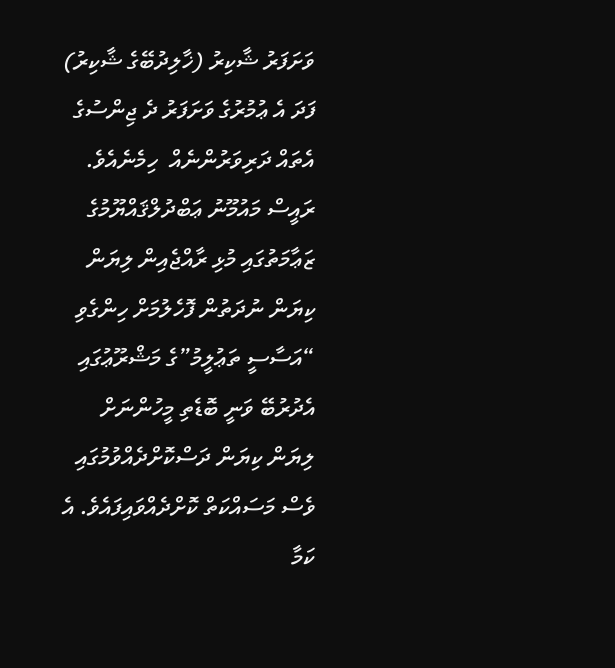ވަށަފަރު ޝާކިރު (ޚާލިދުބޭގެ ޝާކިރު) ފަދަ އެ ޢުމުރުގެ ވަށަފަރު ދެ ޖިންސުގެ އެތައް ދަރިވަރުންނެއް  ހިމެނެއެވެ.
ރައީސް މައުމޫނު ޢަބްދުލްޤައްޔޫމުގެ ޒަޢާމަތުގައި މުޅި ރާއްޖެއިން ލިޔަން ކިޔަން ނުދަތުން ފޮހެލުމަށް ހިންގެވި “އަސާސީ ތަޢުލީމު”ގެ މަޝްރޫޢުގައި އެދުރުބޭ ވަނީ ބޮޑެތި މީހުންނަށް ލިޔަން ކިޔަން ދަސްކޮށްދެއްވުމުގައި ވެސް މަސައްކަތް ކޮށްދެއްވައިފައެވެ. އެ ކަމާ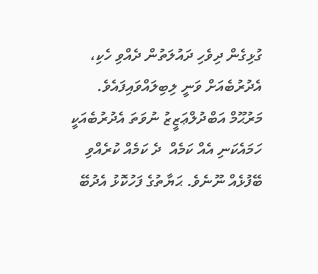ގުޅިގެން ދިވެހި ދައުލަތުން ދެއްވި ހެކި، އެދުރުބެއަށް ވަނީ ލިބިލައްވައިފައެވެ.
މަރުޙޫމް އަބްދުލްޢަޒީޒު ނުވަތަ އެދުރުބެއަކީ ހަމައެކަނި އެއް ކަމެއް  ދެ ކަމެއް ކުރެއްވި ބޭފުޅެއް ނޫނެވެ. ޙަޔާތުގެ ފަހުކޮޅު އެދުބޭ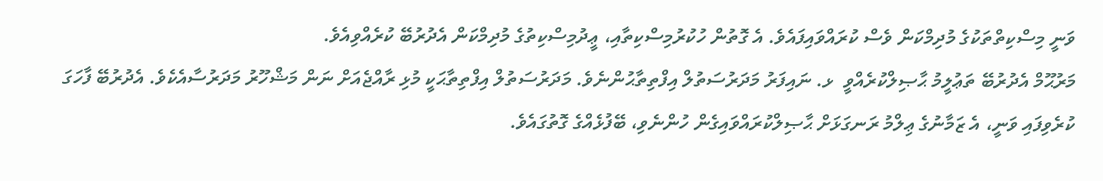ވަނީ މިސްކިތްތަކުގެ މުދިމްކަން ވެސް ކުރައްވައިފައެވެ. އެ ގޮތުން ހުކުރުމިސްކިތާއި، ޢީދުމިސްކިތުގެ މުދިމްކަން އެދުރުބޭ ކުރެއްވިއެވެ.
މަރުޙޫމް އެދުރުބޭ ތަޢުލީމު ޙާޞިލްކުރެއްވީ  ޅ. ނައިފަރު މަދަރުސަތުލް އިފްތިތާޙުންނެވެ. މަދަރުސަތުލް އިފްތިތާޙަކީ މުޅި ރާއްޖެއަށް ނަން މަޝްހޫރު މަދަރުސާއެކެވެ. އެދުރުބޭ ފާހަގަ ކުރެވިފައި ވަނީ، އެ ޒަމާނުގެ ޢިލްމު ރަނގަޅަށް ޙާޞިލްކުރައްވައިގެން ހުންނެވި، ބޭފުޅެއްގެ ގޮތުގައެވެ.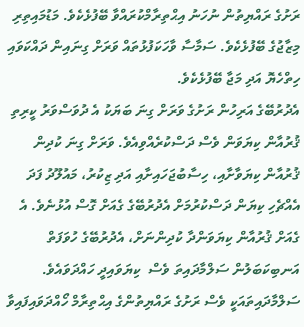ރަށުގެ ރައްޔިތުން ނުހަނު އިޙްތިރާމްކުރައްވާ ބޭފުޅެކެވެ. މަޑުމައިތިރި މިޒާޖުގެ ބޭފުޅެކެވެ. ސަމާސާ ވާހަކަފުޅުތައް ވަރަށް ގިނައިން ދައްކަވައި ހިތްހެޔޮ އަދި މަޖާ ބޭފުޅެކެވެ.
އެދުރުބޭގެ އަރިހުން ރަށުގެ ވަރަށް ގިނަ ބަޔަކު އެ ދުވަސްވަރު ކީރިތި ޤުރުއާން ކިޔަވަން ވެސް ދަސްކުރެއްވިއެވެ. ވަރަށް ގިނަ ކުދިން ޤުރުއާން ކިޔަވާށާއި، ހިސާބުޖަހައިށާއި އަދި ޒިކުރު، މައުލޫދު ފަދަ އެއްޗެހި ކިޔަން ދަސްކުރުމަށް އެދުރުބޭގެ ގެއަށް ގޮސް އުޅުނެވެ. އެ ގެއަށް ޤުރުއާން ކިޔަވަންދާ ކުދިންނަށް، އެދުރުބޭގެ ހުވަފަތް އަނބިކަބަލުން ސަލްމާދައިތަ ވެސް  ކިޔަވައިދީ ހައްދަވައެވެ. ސަލްމާދައިތައަކީ ވެސް ރަށުގެ ރައްޔިތުންގެ އިޙްތިރާމް ހޯއްދަވައިފައިވާ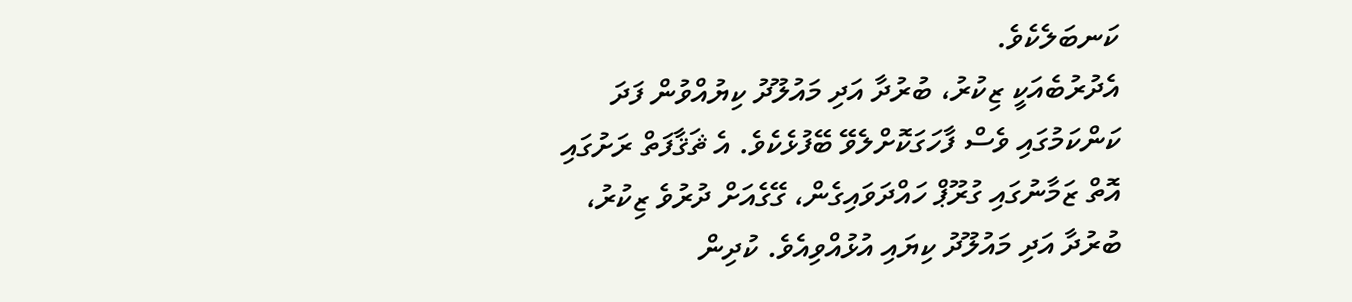ކަނބަލެކެވެ.
އެދުރުބެއަކީ ޒިކުރު، ބުރުދާ އަދި މައުލޫދު ކިޔުއްވުން ފަދަ ކަންކަމުގައި ވެސް ފާހަގަކޮށްލެވޭ ބޭފުޅެކެވެ. އެ ޘަޤާފަތް ރަށުގައި އޮތް ޒަމާނުގައި ގުރޫޕް ހައްދަވައިގެން، ގޭގެއަށް ދުރުވެ ޒިކުރު، ބުރުދާ އަދި މައުލޫދު ކިޔައި އުޅުއްވިއެވެ. ކުދިން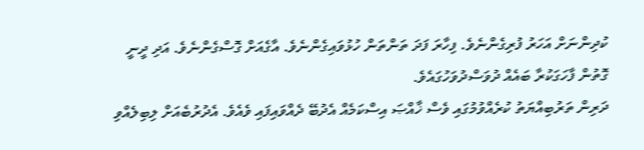ކުދިންނަށް އަހަރު ފުރިގެންނެވެ. ފިހާރަ ފަދަ ތަންތަން ހުޅުވައިގެންނެވެ. އާގެއަށް ގޮސްގެންނެވެ. އަދި ދީނީ ގޮތުން ފާހަގަކުރާ ބައެއް ދުވަސްދުވަހުގައެވެ.
ދަރިން ތަރުބިއްޔަތު ކުރެއްވުމުގައި ވެސް ޚާއްޞަ އިސްކަމެއް އެދުބޭ ދެއްވައިފައި ވެއެވެ. އެދުރުބެއަށް ލިބިލެއްވި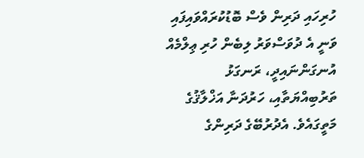ހުރިހައި ދަރިން ވެސް ބޮޑުކުރައްވައިފައި ވަނީ އެ ދުވަސްވަރު ލިބެން ހުރި ޢިލްމެއް އުނގަންނައިދީ، ރަނގަޅު ތަރުބިއްޔަތާއި، ހަރުދަނާ އަޚްލާޤުގެ މަތީގައެވެ. އެދުރުބޭގެ ދަރިންގެ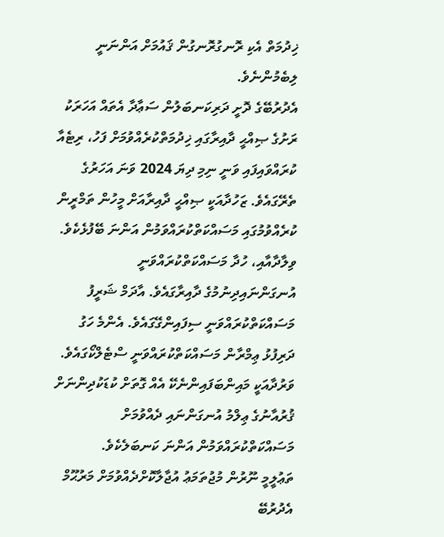ޚިދުމަތް އެކި ރޮނގުރޮނގުން ޤައުމަށް އަންނަނީ ލިބެމުންނެވެ.
އެދުރުބޭގެ ދޮށީ ދަރިކަނބަލުން ސަޢާދާ އެތައް އަހަރަކު ރަށުގެ ޞިއްޙީ ދާއިރާގައި ޚިދުމަތްކުރެއްވުމަށް ފަހު، ރިޓެއާ ކުރައްވައިފައި ވަނީ ނިމި ދިޔަ 2024 ވަނަ އަހަރުގެ ތެރޭގައެވެ. ޒަހުދާއަކީ ޞިއްޙީ ދާއިރާއަށް މީހުން ތަމްރީން ކުރެއްވުމުގައި މަސައްކަތްކުރައްވަމުން އަންނަ ބޭފުޅެކެވެ. ވިލާދާއާއި، ހުދާ މަސައްކަތްކުރައްވަނީ އުނގަންނައިދިނުމުގެ ދާއިރާގައެވެ. އާދަމް ޝަރީފު މަސައްކަތްކުރައްވަނީ ސިފައިންގޭގައެވެ. އެންމެ ހަގު ދަރިފުޅު ޢިމްރާން މަސައްކަތްކުރައްވަނީ ސްޓެލްކޯގައެވެ. ވަރުދާއަކީ މައިންބަފައިންނެކޭ އެއް ގޮތަށް ކުޑަކުދިންނަށް ޤުރުއާނުގެ ޢިލްމު އުނގަންނައި ދެއްވުމަށް މަސައްކަތްކުރައްވަމުން އަންނަ ކަނބަލެކެވެ.
ތަޢުލީމީ ނޫރުން މުޖުތަމަޢު އުޖާލާކޮށްދެއްވުމަށް މަރުޙޫމް އެދުރުބޭ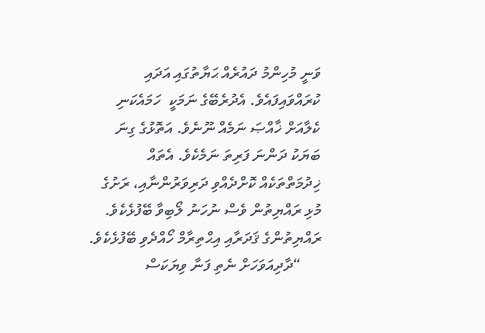ވަނީ މުހިންމު ދައުރެއް ޙަޔާތުގައި އަދައި ކުރައްވައިފައެވެ. އެދުރެބޭގެ ނަމަކީ  ހަމައެކަނި ކެލާއަށް ޚާއްޞަ ނަމެއް ނޫނެވެ. އަތޮޅުގެ ގިނަ ބަޔަކު ދަންނަ ފަރިތަ ނަމެކެވެ. އެތައް ޚިދުމަތްތަކެއް ކޮށްދެއްވި ދަރިވަރުންނާއި، ރަށުގެ މުޅި ރައްޔިތުން ވެސް ނުހަނު ލޯބިވާ ބޭފުޅެކެވެ. ރައްޔިތުންގެ ޤަދަރާއި އިޙްތިރާމް ހޯއްދެވި ބޭފުޅެކެވެ.
     “ދާދިއަވަހަށް ނެތި ފަނާ ވިޔަކަސް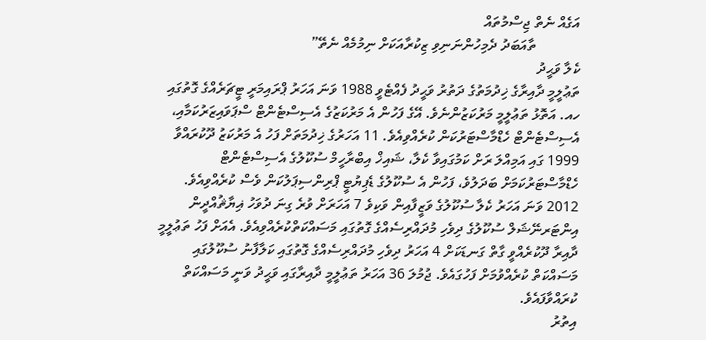އަގެއް ނެތް ޖިސްމުތައް
            ތާއަބަދު ދެމިހުންނަނިވި ޒިކުރާއަކަށް ނިމުމެއް ނެތޭ”
ކެލާ ވަޙީދު
ތަޢުލީމީ ދާއިރާގެ ޚިދުމަތުގެ ދަތުރު ވަޙީދު ފެއްޓެވީ 1988 ވަނަ އަހަރު ޕްރައިމަރީ ޓީޗަރެއްގެ ގޮތުގައި ހއ. އަތޮޅު ތަޢުލީމީ މަރުކަޒުންނެވެ. އޭގެ ފަހުން އެ މަރުކަޒުގެ އެސިސްޓެންޓް ސްޕަވައިޒަރުކަމާއި، އެސިސްޓެންޓް ހެޑްމާސްޓަރުކަން ކުރެއްވިއެވެ. 11 އަހަރުގެ ޚިދުމަތަށް ފަހު އެ މަރުކަޒު ދޫކުރައްވާ 1999 ގައި އަމިއްލަ ރަށް ކަމުގައިވާ ކެލާ، ޝައިޚް އިބްރާހީމް ސުކޫލުގެ އެސިސްޓެންޓް ހެޑްމާސްޓަރުކަމަށް ބަދަލުވެ، ފަހުން އެ ސުކޫލުގެ ޑެޕިޔުޓީ ޕްރިންސިޕަލުކަން ވެސް ކުރެއްވިއެވެ. 2012 ވަނަ އަހަރު ކެލާ ސުކޫލުގެ ވަޒީފާއިން ވަކިވެ 7 އަހަރަށް ވުރެ ގިނަ ދުވަހު ޣިޔާޘުއްދީން އިންޓަރނޭޝަލް ސުކޫލުގެ ދިވެހި މުދައްރިސެއްގެ ގޮތުގައި މަސައްކަތްކުރެއްވިއެވެ. އެއަށް ފަހު ތަޢުލީމީ ދާއިރާ ދޫކުރެއްވީ ގާތް ގަނޑަކަށް 4 އަހަރު ދިވެހި މުދައްރިސެއްގެ ގޮތުގައި ކަލާފާނު ސުކޫލުގައި މަސައްކަތް ކުރެއްވުމަށް ފަހުގައެވެ. ޖުމުލަ 36 އަހަރު ތަޢުލީމީ ދާއިރާގައި ވަޙީދު ވަނީ މަސައްކަތް ކުރައްވާފައެވެ.
އިތުރު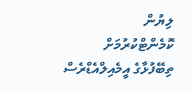ލިޔުން
ކޮމެންޓްކުރުމަށް
ތިބޭފުޅާގެ އީމެއިލްއެޑްރެސް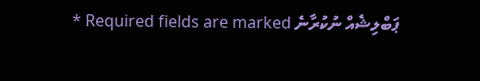ޕަބްލިޝެއް ނުކުރާނެ Required fields are marked *